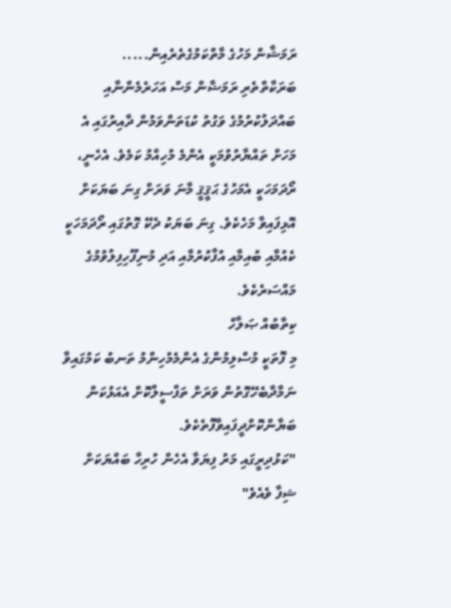ރަމަޝާން މަހުގެ މާތްކަމުގެތެރެއިން.....
ބަރަކާތްތެރި ރަމަޟާން މަސް އަހަރެމެންނާއި ބައްދަލުކުރުމުގެ ވަގުތު ކުޑަތަންވަމުން ދާއިރުގައި އެ މަހަށް ތައްޔާރުވުމަކީ އެންމެ މުހިއްމު ކަމެވެ. އެހެނީ، ރޯދަމަހަކީ އެމަހުގެ ޙަޤީޤީ މާނަ ވަރަށް ގިނަ ބަޔަކަށް އޮޅިފައިވާ މަހެކެވެ. ގިނަ ބަޔަކު ދެކޭ ގޮތުގައި ރޯދަމަހަކީ ކެއުމާއި ބުއިމާއި އުފާކުރުމާއި އަދި މުނިފޫހިފިލުވުމުގެ މައްސަރެކެވެ.
ކިތާބުއް ޞަލާހް
މި ފޮތަކީ މުސްލިމުންގެ އެންމެމުހިންމު ތަނބު ކަމުގައިވާ ނަމާދާބެހޭގޮތުން ވަރަށް ތަފްސީލްކޮށް އެއަޅުކަން ބަޔާންކޮށްދީފައިވާފޮތެކެވެ.
"ކަޅުދިރީގައި މަރު ފިޔަވާ އެހެން ހުރިހާ ބައްޔަކަށް ޝިފާ ވެއެވެ"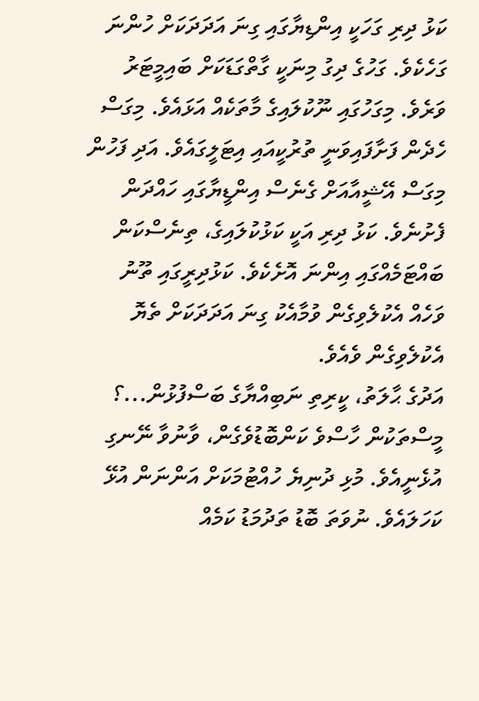ކަޅު ދިރި ގަހަކީ އިންޑިޔާގައި ގިނަ އަދަދަކަށް ހުންނަ ގަހެކެވެ. ގަހުގެ ދިގު މިނަކީ ގާތްގަޑަކަށް ބައިމީޓަރު ވަރެވެ. މިގަހުގައި ނޫކުލައިގެ މާތަކެއް އަޅައެވެ. މިގަސް ހެދެން ފަށާފައިވަނީ ތުރުކީއައި އިޓަލީގައެވެ. އަދި ފަހުން މިގަސް އޭޝީއާއަށް ގެނެސް އިންޑީޔާގައި ހައްދަން ފެށުނެވެ. ކަޅު ދިރި އަކީ ކަޅުކުލައިގެ، ތިނެސްކަން ބައްޓަމެއްގައި އިންނަ އޮށެކެވެ. ކަޅުދިރީގައި ތޫނު ވަހެއް އެކުލެވިގެން ވުމާއެކު ގިނަ އަދަދަކަށް ތެޔޮ އެކުލެވިގެން ވެއެވެ.
އަދުގެ ޙާލަތު، ކީރިތި ނަބިއްޔާގެ ބަސްފުޅުން...؟
މީސްތަކުން ހާސްވެ ކަންބޮޑުވެގެން، ވާނުވާ ނޭނގި އުޅެނީއެވެ. މުޅި ދުނިޔެ ހުއްޓުމަކަށް އަންނަން އުޅޭ ކަހަލައެވެ. ނުވަތަ ބޮޑު ތަދުމަޑު ކަމެއް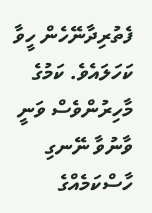ފެތުރިދާނޭހެން ހީވާ ކަހަލައެވެ. ކަމުގެ މާހިރުންވެސް ވަނީ ވާނުވާ ނޭނގި ހާސްކަމެއްގެ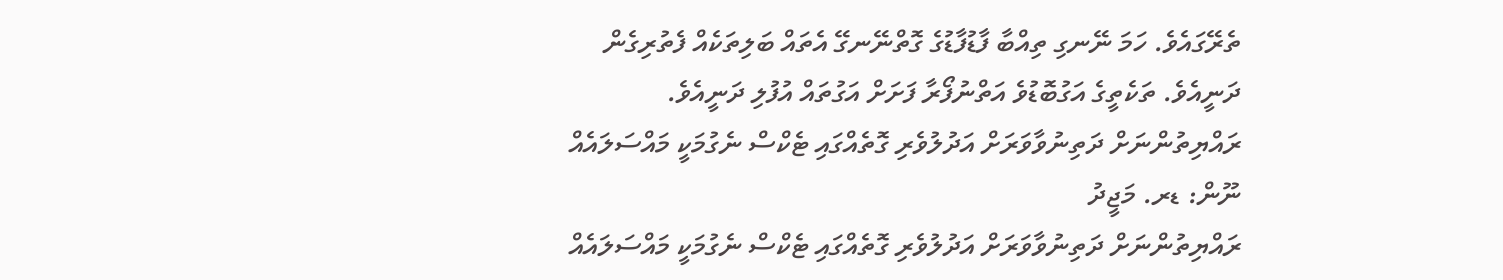ތެރޭގައެވެ. ހަމަ ނޭނގި ތިއްބާ ފާޑުފާޑުގެ ގޮތްނޭނގޭ އެތައް ބަލިތަކެއް ފެތުރިގެން ދަނީއެވެ. ތަކެތީގެ އަގުބޮޑުވެ އަތްނުފޯރާ ފަށަށް އަގުތައް އުފުލި ދަނީއެވެ.
ރައްޔިތުންނަށް ދަތިނުވާވަރަށް އަދުލުވެރި ގޮތެއްގައި ޓެކްސް ނެގުމަކީ މައްސަލައެއް ނޫން: ޑރ. މަޖީދު
ރައްޔިތުންނަށް ދަތިނުވާވަރަށް އަދުލުވެރި ގޮތެއްގައި ޓެކްސް ނެގުމަކީ މައްސަލައެއް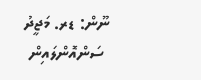ނޫން: ޑރ. މަޖީދު
 ސަންއޮންލައިން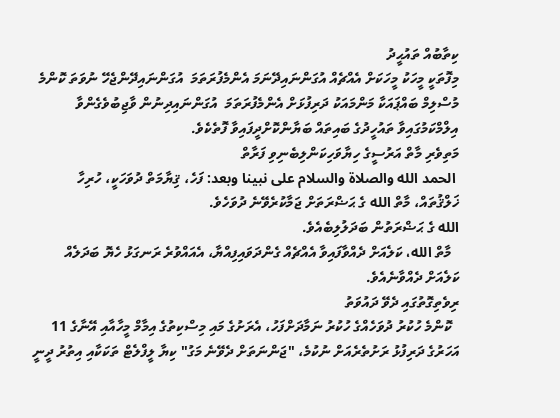ކިތާބުއް ތައުޙީދު
މިފޮތަކީ މީހަކު މީހަކަށް އެއްޗެއް އުގަންނައިދޭނަމަ އެންމެފުރަތަމަ  އުގަންނައިދޭންޖެހޭ ނުވަތަ ކޮންމެ މުސްލިމް ބައްޕައަކާ މަންމައަކު ދަރިފުޅަށް އެންމެފުރަތަމަ  އުގަންނައިދިނުން ވާޖިބުވެގެންވާ އިލްމްކަމުގައިވާ ތައުހީދުގެ ބައިތައް ބަޔާންކޮށްދީފައިވާ ފޮތެކެވެ.
މަތިވެރި މާތް އަރުސީގެ ހިޔާވަހިކަންލިބެނިވި ފަރާތް
 الحمد الله والصلاة والسلام على نبينا وبعد: ފަހެ، ޤިޔާމަތް ދުވަހަކީ، ހުރިހާ ޚަލްޤުތައް، މާތް الله ގެ ޙަޟްރަތަށް ޖަމާކުރެވޭނެ ދުވަހެވެ.
الله ގެ ޙަޟްރަތުން ބަދަލުލިބެއެވެ.
  މާތް الله، ކަލެއަށް ދެއްވާފައިވާ އެއްޗެއް ގެންދަވައިފިއްޔާ، އެއައްވުރެ ރަނގަޅު ހެޔޮ ބަދަލެއް ކަލެއަށް ދެއްވާނެއެވެ.
ރިވެތިގޮތުގައި ދެވޭ ދައުވަތު
  ކޮންމެ ހުކުރު ދުވަހެއްގެ ހުކުރު ނަމާދަށްފަހު، އެރަށުގެ މައި މިސްކިތުގެ އިމާމް މީހާއާއި އޭނާގެ 11 އަހަރުގެ ދަރިފުޅު ރަށުތެރެއަށް ނުކުމެ، "ޖަންނަތަށް ދެވޭނެ މަގު" ކިޔާ ލީފްލެޓް ތަކަކާއި އިތުރު ދީނީ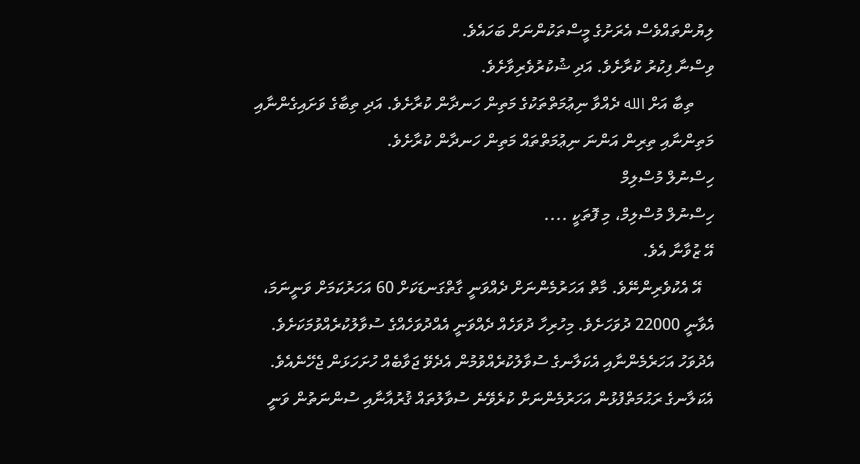ލިޔުންތައްވެސް އެރަށުގެ މީސްތަކުންނަށް ބަހައެވެ.
ވިސްނާ ފިކުރު ކުރާށެވެ. އަދި ޝުކުރުވެރިވާށެވެ.
     ތިބާ އަށް الله ދެއްވާ ނިޢުމަތްތަކުގެ މަތިން ހަނދާން ކުރާށެވެ. އަދި ތިބާގެ ވަށައިގެންނާއި މަތިންނާއި ތިރިން އަންނަ ނިޢުމަތްތައް މަތިން ހަނދާން ކުރާށެވެ.
ހިސްނުލް މުސްލިމް
ހިސްނުލް މުސްލިމް، މި ފޮތަކީ ....
އޭ ޒުވާނާ އެވެ.
   އޭ އެކުވެރިންނޭވެ. މާތް އަހަރުމެންނަށް ދެއްވަނީ ގާތްގަނޑަކަށް 60 އަހަރުކަމަށް ވަނީނަމަ، އެވާނީ 22000 ދުވަހަށެވެ. މިހުރިހާ ދުވަހެއް ދެއްވަނީ އެއްދުވަހެއްގެ ސުވާލުކުރެއްވުމަކަށެވެ.
އެދުވަހު އަހަރެމެންނާއި އެކަލާނގެ ސުވާލުކުރެއްވުމުން އެދެވޭ ޖަވާބެއް ހުށަހަޅަން ޖެހޭނެއެވެ. އެކަލާނގެ ރަޙުމަތްފުޅުން އަހަރުމެންނަށް ކުރެވޭނެ ސުވާލުތައް ޤުރުއާނާއި ސުންނަތުން ވަނީ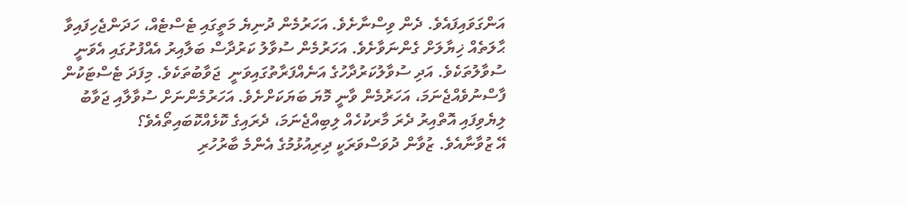އަންގަވައިފައެވެ. ދެން ވިސްނާށެވެ. އަހަރުމެން ދުނިޔެ މަތީގައި ޓެސްޓެއް، ހަދަންޖެހިފައިވާ ޙާލަތެއް ޚިޔާލަށް ގެންނަވާށެވެ. އަހަރުމެން ސުވާލު ކަރުދާސް ބަލާއިރު އެއްފުށުގައި އެވަނީ ސުވާލުތަކެވެ. އަދި ސުވާލުކަރުދާހުގެ އަނެއްފަރާތުގައިވަނީ  ޖަވާބުތަކެވެ. މިފަދަ ޓެސްޓަކުން ފާސްނުވެއްޖެނަމަ، އަހަރުމެން ވާނީ މޮޔަ ބަޔަކަށްށެވެ. އަހަރުމެންނަށް ސުވާލާއި ޖަވާބު ލިޔެވިފައި އޮތްއިރު ދެރަ މާރކުހެއް ލިބިއްޖެނަމަ، ދެރައިގެ ކޮޅެއްކޮބައިތޯއެވެ؟
އޭ ޒުވާނާއެވެ. ޒުވާން ދުވަސްވަރަކީ ދިރިއުޅުމުގެ އެންމެ ބާރުހުރި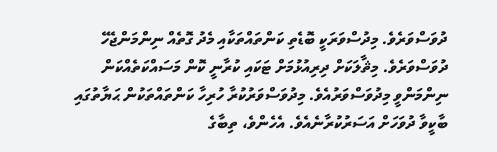ދުވަސްވަރެވެ. މިދުސްވަރަކީ ބޮޑެތި ކަންތައްތަކާއި މެދު ގޮތެއް ނިންމަންޖެހޭ ދުވަސްވަރެވެ. މިޘާލަކަށް ދިރިއުޅުމަށް ޓަކައި ކުރާނީ ކޮން މަސައްކަތެއްކަން ނިންމަންވީ މިދުވަސްވަރުއެވެ. މިދުވަސްވަރުކުރާ ހުރިހާ ކަންތައްތަކުން ޙަޔާތުގައި ބާކީވާ ދުވަހަށް އަސަރުކުރާނެއެވެ. އެހެންވެ، ތިބާގެ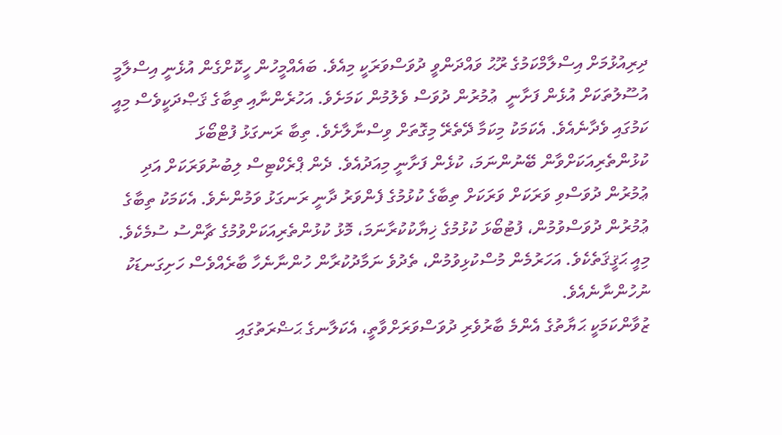ދިރިއުޅުމަށް އިސްލާމްކަމުގެ ރޫޙު ވައްދަންވީ ދުވަސްވަރަކީ މިއެވެ. ބައެއްމީހުން ހީކޮށްގެން އުޅެނީ އިސްލާމީ އުސޫލުތަކަށް އުޅެން ފަށާނީ  ޢުމުރުން ދުވަސް ވެލުމުން ކަމަށެވެ. އަހުރެންނާއި ތިބާގެ ޤަޞްދަކީވެސް މިއީ ކަމުގައި ވެދާނެއެވެ. އެކަމަކު މިކަމާ ދޭތެރޭ މިގޮތަށް ވިސްނާލާށެވެ. ތިބާ ރަނގަޅު ފުޓްބޯޅަ ކުޅުންތެރިއަކަށްވާން ބޭނުންނަމަ، ކުޅެން ފަށާނީ މިއަދުއެވެ. ދެން ޕްރެކްޓިސް ލިބުނުވަރަކަށް އަދި ޢުމުރުން ދުވަސްވި ވަރަކަށް ވަރަކަށް ތިބާގެ ކުޅުމުގެ ފެންވަރު ދާނީ ރަނގަޅު ވަމުންނެވެ. އެކަމަކު ތިބާގެ ޢުމުރުން ދުވަސްވުމުން، ފުޓުބޯޅަ ކުޅުމުގެ ޚިޔާކުކުރާނަމަ، މޮޅު ކުޅުންތެރިއަކަށްވުމުގެ ޗާންސު ސުމެކެވެ. މިއީ ޙަޤީޤަތެކެވެ. އަހަރުމެން މުސްކުޅިވުމުން، ތެދުވެ ނަމާދުކުރާން ހުންނާނެހާ ބާރެއްވެސް ހަށިގަނޑަކު ނުހުންނާނެއެވެ.
ޒުވާންކަމަކީ ޙަޔާތުގެ އެންމެ ބާރުވެރި ދުވަސްވަރަށްވާތީ، އެކަލާނގެ ޙަޟްރަތުގައި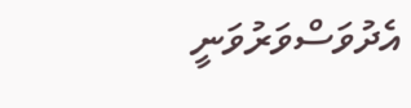އެދުވަސްވަރުވަނީ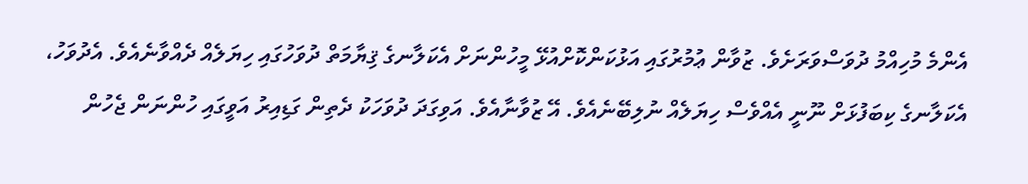އެންމެ މުހިއްމު ދުވަސްވަރަށެވެ. ޒުވާން ޢުމުރުގައި އަޅުކަންކޮށްއުޅޭ މީހުންނަށް އެކަލާނގެ ޤިޔާމަތް ދުވަހުގައި ހިޔަލެއް ދެއްވާނެއެވެ. އެދުވަހު، އެކަލާނގެ ކިބަފުޅަށް ނޫނީ އެއްވެސް ހިޔަލެއް ނުލިބޭނެއެވެ. އޭ ޒުވާނާއެވެ. އަވިގަދަ ދުވަހަކު ދެތިން ގަޑިއިރު އަވީގައި ހުންނަން ޖެހުން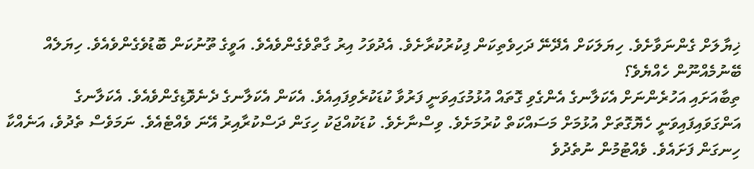ޚިޔާލަށް ގެންނަވާށެވެ. ހިޔަލަކަށް އެދޭނޭ ދަހިވެތިކަން ފިކުރުކުރާށެވެ. އެދުވަހު އިރު ގާތްވެގެންވެއެވެ. އަވީގެ ތޫނުކަން ބޮޑުވެގެންވެއެވެ. ހިޔަލެއް ބޭނުމެއްނޫން ހެއްޔެވެ؟
ތިބާއަށައި އަހުރެންނަށް އެކަލާނގެ އެންގެވި ގޮތައް އުޅުމުގައިވަނީ ފަރުވާ ކުޑަކުރެވިފައިއެވެ. އެކަން އެކަލާނގެ ދެނެވޮޑިގެންވެއެވެ. އެކަލާނގެ އަންގަވައިފައިވަނީ ހެޔޮގޮތަށް އުޅުމަށް މަސައްކަތް ކުރުމަށެވެ. ވިސްނާށެވެ. ކުޑަކުއްޖަކު ހިގަން ދަސްކުރާއިރު އޭނަ ވެއްޓެއެވެ. ނަމަވެސް ތެދުވެ، އަނެއްކާ ހިނގަން ފަށައެވެ. ވެއްޓުމުން ނުތެދުވެ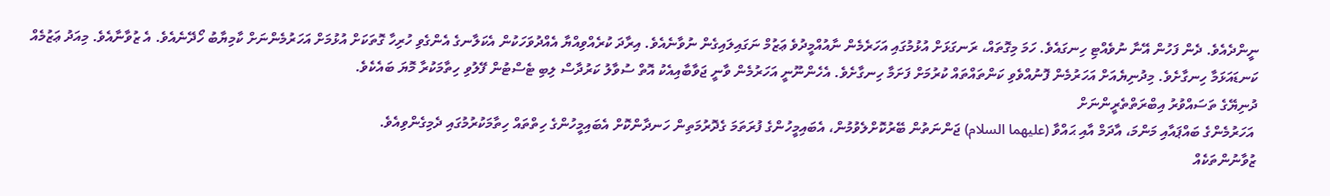ނީންދެއެވެ. ދެން ފަހުން އޭނާ ނުވެއްޓި ހިނގައެވެ. ހަމަ މިގޮތައް، ރަނގަޅަށް އުޅުމުގައި އަހަރެމެން ނާއުއްމީދުވެ ޢަޒުމް ނަގައިލައިގެން ނުވާނެއެވެ. އިރާދަ ކުރެއްވިއްޔާ އެއްދުވަހަކުން އެކަލާނގެ އެންގެވި ހުރިހާ ގޮތަކަށް އުޅުމަށް އަހަރުމެންނަށް ކާމިޔާބު ހޯދޭނެއެވެ. އެ ޒުވާނާއެވެ. މިއަދު ޢަޒުމެއް ކަނޑައަޅަމާ ހިނގާށެވެ. މިދުނިޔެއަށް އަހަރުމެން ފޮނުއްވެވި ކަންތައްތައް ކުރުމަށް ފަށަމާ ހިނގާށެވެ. އެހެންނޫނީ އަހަރުމެން ވާނީ ޖަވާބާއިއެކު އޮތް ސުވާލު ކަރުދާސް ލިބި ޓެސްޓުން ފޭލުވި ހިތާމަކުރާ މޮޔަ ބައެކެވެ.
ދުނިޔޭގެ ތަސައްވުރު އިބްރަތްތެރީންނަށް
 އަހަރުމެންގެ ބައްޕައާއި މަންމަ، އާދަމް އާއި ޙައްވާ (عليهما السلام) ޖަންނަތުން ބޭރުކޮށްލެވުމުން، އެބައިމީހުންގެ ފުރަތަމަ ގެދޮރުމަތިން ހަނދާންކޮށް އެބައިމީހުންގެ ހިތްތައް ހިތާމަކުރުމުގައި ދެމިގެންވިއެވެ.
ޒުވާނުންތަކެއް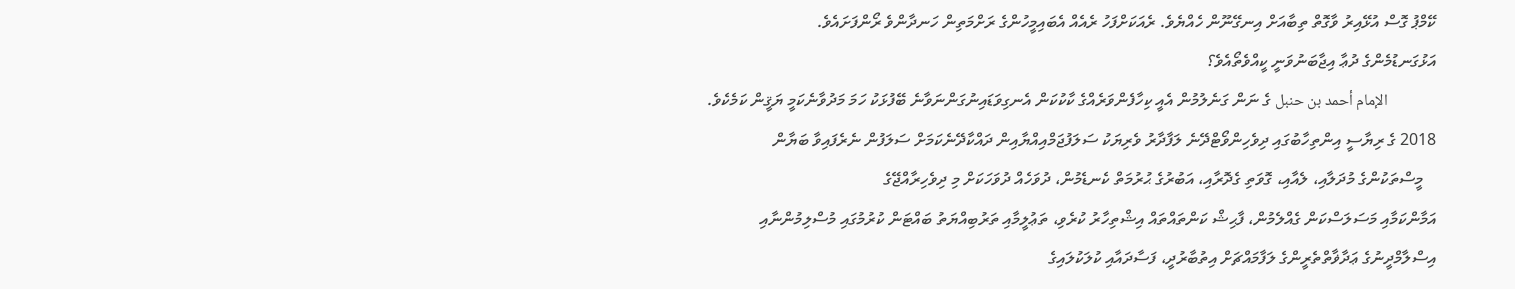ކޭމްޕު ގޮސް އުޅޭއިރު ވާގޮތް ތިބާއަށް އިނގޭނޫން ހެއްޔެވެ. ރެއަކަށްފަހު ރެއެއް އެބައިމީހުންގެ ރަށްމަތިން ހަނދާންވެ ރޯންފަށައެވެ.
އަޅުގަނޑުމެންގެ ދުޢާ އިޖާބަނުވަނީ ކީއްވެތޯއެވެ؟
              الإمام أحمد بن حنبل ގެ ނަން ގަނެލުމުން އެއީ ކިހާފެންވަރެއްގެ ކާކުކަން އެނގިވަޑައިނުގަންނަވާނެ ބޭފުޅަކު ހަމަ މަދުވާނެކަމީ ޔަޤީން ކަމެކެވެ.
2018 ގެ ރިޔާސީ އިންތިހާބުގައި ދިވެހިންވޯޓްދޭނެ ލަފާދާރު ވެރިޔަކު ސަލަފުޖަމްއިއްޔާއިން ދައްކާދޭނެކަމަށް ސަލަފުން ނެރެފައިވާ ބަޔާން
   މީސްތަކުންގެ މުދަލާއި، ލެއާއި، ގޮވަތި ގެދޮރާއި، އަބުރުގެ ޙުރުމަތް ކެނޑެމުން، ދުވަހެއް ދުވަހަކަށް މި ދިވެހިރާއްޖޭގެ
އަމާންކަމާއި މަސަލަސްކަން ގެއްލެމުން، ފާޙިޝް ކަންތައްތައް އިޝްތިހާރު ކުރެވި، ތަޢުލީމާއި ތަރުބިއްޔަތު ބައްޓަން ކުރުމުގައި މުސްލިމުންނާއި
އިސްލާމްދީނުގެ ޢަދާޥާތްތެރީންގެ ލަފާމައްޗަށް އިތުބާރުދީ، ފަސާދައާއި ކުލަކުލައިގެ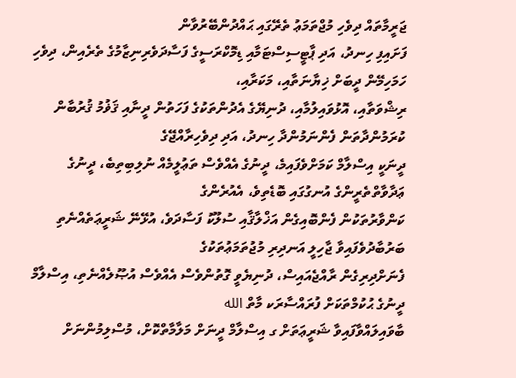ޖަރީމާތައް ދިވެހި މުޖްތަމަޢު ތެރޭގައި ޙައްދުންބޭރުވާން
ފަށައިފި ހިނދު، އަދި ޕާޓީސިސްޓަމާއި ޑިމޮކްރަސީގެ ފަސާދަވެރިނިޒާމުގެ ތެރެއިން، ދިވެހި ހަމަހިމޭން ދީބަށް ޚިޔާނަތާއި، މަކަރާއި،
ރިޝްވަތާއި، އޮޅުވައިލުމާއި، ދުނިޔޭގެ އެދުންތަކުގެ ފަހަތުން ދީނާއި ޤަޥުމު ޤުރުބާން ކުރަމުންދާތަން ފެންނަމުންދާ ހިނދު، އަދި ދިވެހިރާއްޖޭގެ
ދީނަކީ އިސްލާމް ކަމަށްވެފައިމެ، ދީނުގެ އެއްވެސް ތަޢުލީމެއް ނުލިބިތިބެ، ދީނުގެ ޢަދާވާތްތެރީންގެ އުނގުގައި ބޮޑެތިވެ، އެއުރެންގެ
ކަންވާރުތަކުން ފެންބޮއިގެން އަޚްލާޤާއި ސުލޫކު ފަސާދަވެ، އުޅޭނޭ ޝަރީޢަތެއްނެތި ބަރުބާދުވެފައިވާ ޖާހިލީ އަނދިރި މުޖުތަމަޢުތަކުގެ
ފެނަށްދިރިގެން ރާއްޖެއައިސް، ދުނިޔެވީ ގޮތުންވެސް އެއްވެސް އުޞޫލެއްނެތި، އިސްލާމް ދީނުގެ ޙުކުމްތަކަށް ފުރައްސާރަކ މާތް الله
ބާވައިލައްވާފައިވާ ޝަރީޢަތަށް ގ އިސްލާމް ދީނަށް މަލާމާތްކޮށް، މުސްލިމުންނަށް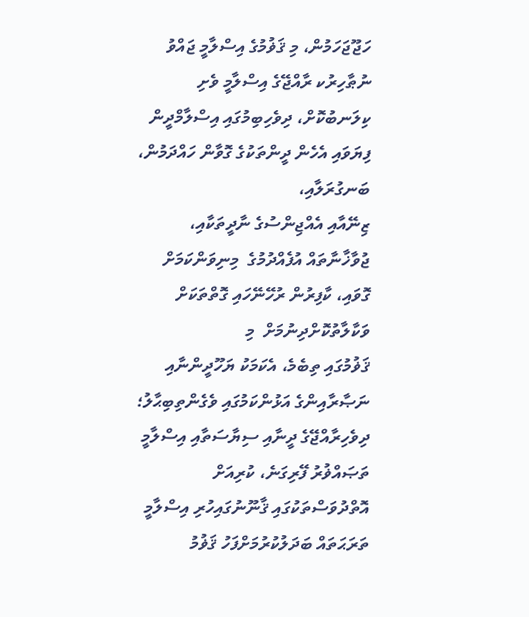ހަޖޫޖަހަމުން، މި ޤަޥުމުގެ އިސްލާމީ ޖައްވު
ނުޠާހިރުކ ރާއްޖޭގެ އިސްލާމީ ވެށި ކިލަނބުކޮށް، ދިވެހިބިމުގައި އިސްލާމްދީން ފިޔަވައި އެހެން ދީންތަކުގެ ގޮވާން ހައްދަމުން، ބަނގުރަލާއި،
ޒިނޭއާއި އެއްޖިންސުގެ ނާދީތަކާއި، ޖުވާޚާނާތައް އުފެއްދުމުގެ  މިނިވަންކަމަށް ގޮވައި، ކާފިރުން ރުހޭނޭހައި ގޮތްތަކަށް ވަކާލާތުކޮށްދިނުމަށް  މި
ޤަޥުމުގައި ތިބެމެ، އެކަމަކު ޔަހޫދީންނާއި ނަޞާރާއިންގެ އަޅުންކަމުގައި ވެގެންތިބިޙާލު؛ ދިވެހިރާއްޖޭގެ ދީނާއި ސިޔާސަތާއި އިސްލާމީ
ތަޞައްޥުރު ފޭރިގަނެ، ކުރިއަށް އޮތްދުވަސްތަކުގައި ޤާނޫނުގައިހުރި އިސްލާމީ ތަރަޙަތައް ބަދަލުކުރުމަށްފަހު ޤަޥުމު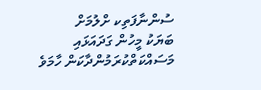ސުންނާފަތިކ ށްލުމަށް
ބަޔަކު މީހުން ގަދައަޅައި މަސައްކަތްކުރަމުންދާކަން ހާމަވެ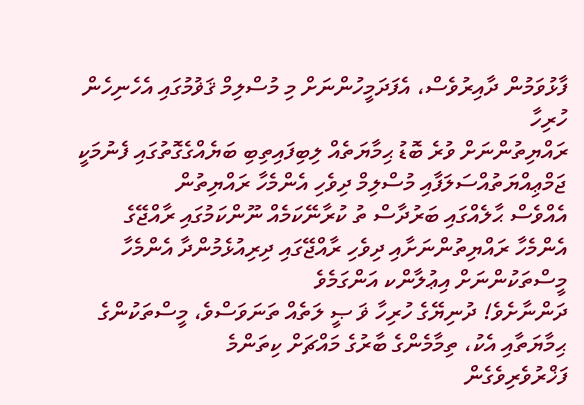ފާޅުވަމުން ދާއިރުވެސް، އެފަދަމީހުންނަށް މި މުސްލިމް ޤަޥުމުގައި އެހެނިހެން ހުރިހާ
ރައްޔިތުންނަށް ވުރެ ބޮޑު ޙިމާޔަތެއް ލިބިފައިތިބި ބަޔެއްގެގޮތުގައި ފެނުމަކީ ޖަމްޢިއްޔަތުއްސަލަފާއި މުސްލިމް ދިވެހި އެންމެހާ ރައްޔިތުން
އެއްވެސް ޙާލެއްގައި ބަރުދާސް ތު ކުރާނޭކަމެއް ނޫންކަމުގައި ރާއްޖޭގެ އެންމެހާ ރައްޔިތުންނަށާއި ދިވެހި ރާއްޖޭގައި ދިރިއުޅެމުންދާ އެންމެހާ
މީސްތަކުންނަށް އިޢުލާންކ އަންގަމެވެ
ދަންނާށެވެ! ދުނިޔޭގެ ހުރިހާ ޥަ ޞީ ލަތެއް ތަނަވަސްވެ، މީސްތަކުންގެ ޙިމާޔަތާއި އެކު، ތިމާމެންގެ ބާރުގެ މައްޗަށް ކިތަންމެ
ފަޚްރުވެރިވެގެން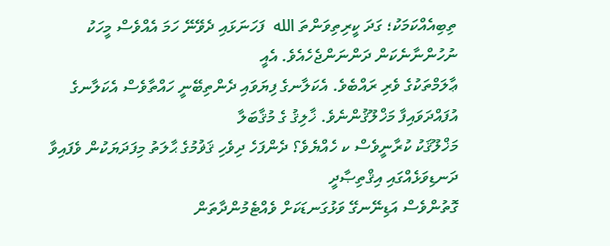ތިބިއެއްކަމަކު؛ ގަދަ ކީރިތިވަންތަ الله  ފަހަނަޅައި ދެވޭނޭ ހަމަ އެއްވެސް މީހަކު ނުހުންނާނެކަން ދަންނަންޖެހެއެވެ. އެއީ
ޢާލަމްތަކުގެ ވެރި ރައްބެވެ. އެކަލާނގެ ފިޔަވައި ދެންތިބޭނީ ހައްތާވެސް އެކަލާނގެ އުފައްދަވައިފާ މަޚްލޫޤުންނެވެ. ޚާލިޤު ގެ މުޤާބަލާ
މަޚްލޫޤަކު ކުރާނީވެސް ކ ހެއްޔެވެ؟ ދެންފަހެ ދިވެހި ޤަޥުމުގެ ޙާލަތު މިފަދަޔަކުން ވެފައިވާ ދަނޑިވަޅެއްގައި އިޤްތިޞާދީ
ގޮތުންވެސް އަޑިނޭނގޭ ވަޅުގަނޑަކަށް ވެއްޓެމުންދާތަން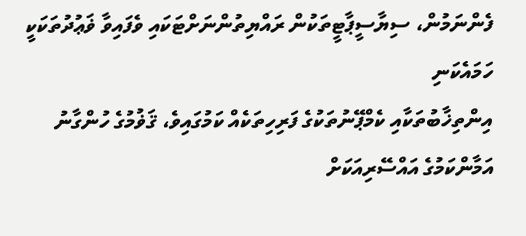ފެންނަމުން، ސިޔާސީޕާޓީތަކުން ރައްޔިތުންނަށްޓަކައި ވެފައިވާ ޥަޢުދުތަކަކީ ހަމައެކަނި
އިންތިޚާބުތަކާއި ކެމްޕޭނުތަކުގެ ފަރިހިތަކެއް ކަމުގައިވެ، ޤަޥުމުގެ ހުންގާނު އަމާންކަމުގެ އައްސޭރިއަކަށް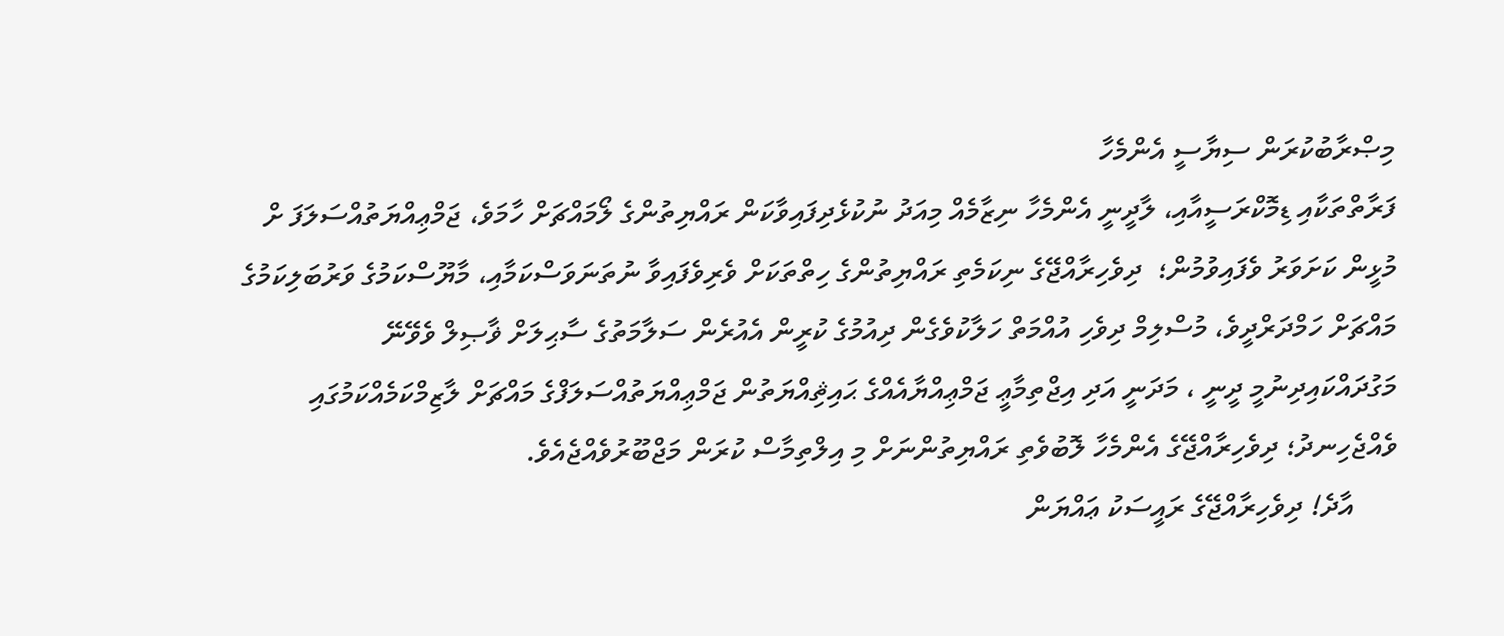މިޞްރާބުކުރަން ސިޔާސީ އެންމެހާ
ފަރާތްތަކާއި ޑިމޮކްރަސީއާއި، ލާދީނީ އެންމެހާ ނިޒާމެއް މިއަދު ނުކުޅެދިފައިވާކަން ރައްޔިތުންގެ ލޯމައްޗަށް ހާމަވެ، ޖަމްޢިއްޔަތުއްސަލަފަ ށް
މުޅީން ކަށަވަރު ވެފައިވުމުން؛  ދިވެހިރާއްޖޭގެ ނިކަމެތި ރައްޔިތުންގެ ހިތްތަކަށް ވެރިވެފައިވާ ނުތަނަވަސްކަމާއި، މާޔޫސްކަމުގެ ވަރުބަލިކަމުގެ
މައްޗަށް ހަމްދަރްދީވެ، މުސްލިމް ދިވެހި އުއްމަތް ހަލާކުވެގެން ދިއުމުގެ ކުރީން އެއުރެން ސަލާމަތުގެ ސާޙިލަށް ޥާޞިލް ވެވޭނޭ
މަގުދައްކައިދިނުމީ ދީނީ ، މަދަނީ އަދި އިޖްތިމާޢީ ޖަމްޢިއްޔާއެއްގެ ޙައިޘިއްޔަތުން ޖަމްޢިއްޔަތުއްސަލަފްގެ މައްޗަށް ލާޒިމްކަމެއްކަމުގައި
ވެއްޖެހިނދު؛ ދިވެހިރާއްޖޭގެ އެންމެހާ ލޮބުވެތި ރައްޔިތުންނަށް މި އިލްތިމާސް ކުރަން މަޖްބޫރުވެއްޖެއެވެ.
      އާދެ! ދިވެހިރާއްޖޭގެ ރައީސަކު ޢައްޔަން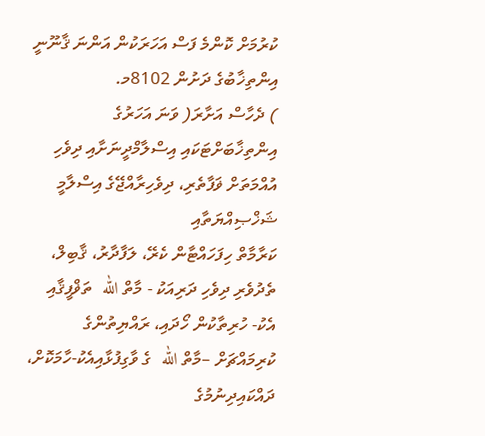ކުރުމަށް ކޮންމެ ފަސް އަހަރަކުން އަންނަ ޤާނޫނީ އިންތިޚާބުގެ ދަށުން 8102މ.
) ދެހާސް އަށާރަ( ވަނަ އަހަރުގެ އިންތިޚާބަށްޓަކައި އިސްލާމްދީނަށާއި ދިވެހި އުއްމަތަށް ޥަފާތެރި، ދިވެހިރާއްޖޭގެ އިސްލާމީ ޝަޚްޞިއްޔަތާއި
ކަރާމާތް ހިފަހައްޓާން ކެރޭ، ލަފާދާރު، ޤާބިލް، ތެދުވެރި ދިވެހި ދަރިއަކު - މާތް الله  ތަޥްފީޤާއި އެކު- ހުރިތާކުން ހޯދައި، ރައްޔިތުންގެ
ކުރިމައްޗަށް –މާތް الله  ގެ ވާގިފުޅާއިއެކު-ހާމަކޮށް، ދައްކައިދިނުމުގެ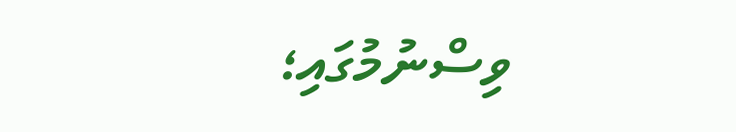ވިސްނުމުގައި؛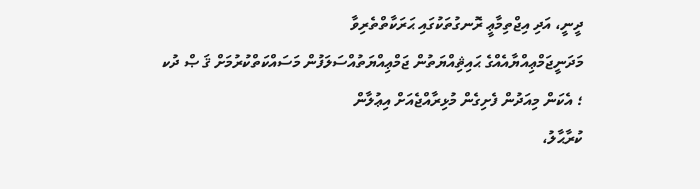ދީނީ، އަދި އިޖްތިމާޢީ ރޮނގުތަކުގައި ޙަރަކާތްތެރިވާ
މަދަނީޖަމްޢިއްޔާއެއްގެ ޙައިޘިއްޔަތުން ޖަމްޢިއްޔަތުއްސަލަފުން މަސައްކަތްކުރުމަށް ޤަ ޞް ދުކ ؛ އެކަން މިއަދުން ފެށިގެން މުޅިރާއްޖެއަށް އިޢުލާން
ކުރާޙާލު،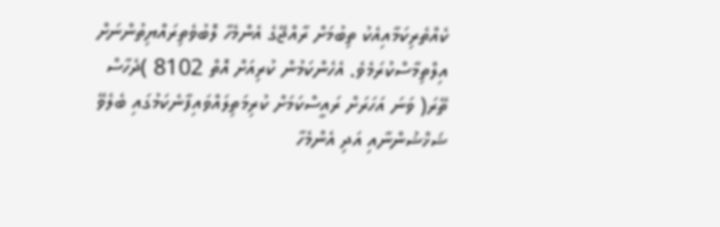ކެއްތެރިކަމާއިއެކު ތިބުމަށް ރާއްޖޭގެ އެންމެހާ ލޮބުވެތިރައްޔިތުންނަށް އިލްތިމާސްކުރަމެވެ. އެހެންކަމުން ކުރިއަށް އޮތް 8102 )ދެހާސް
ތޭރަ( ވަނަ އަހަރަށް ރައީސްކަމަށް ކުރިމަތިލައްވައިފާނެކަމުގައި ބެލެވޭ ޝަޚްޝުންނާއި އަދި އެންމެހާ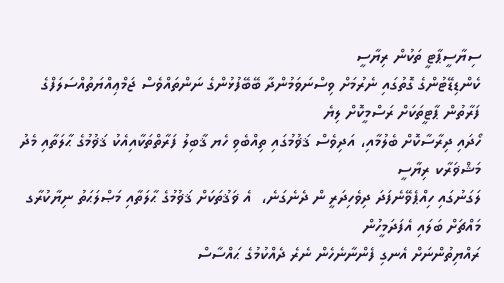ސިޔާސީޕާޓީ ތަކުން ރިޔާސީ
ކެންޑިޑޭޓުންގެ ގޮތުގައި ނެރުމަށް ވިސްނަވަމުންދާ ބޭބޭފުޅުންގެ ނަންތައްވެސް ޖަމްޢިއްޔަތުއްސަލަފްގެ ފަރާތުން ޕާޓީތަކަށް ރަސްމީކޮށް ލިޔެ
ހޯދައި ދިރާސާކޮށް ބެލުމާއި، އަދިވެސް ޤަޥުމުގައި ތިއްބެވި ހެޔ ޤާބިލު ފަރާތްތަކާއިއެކު ޤަޥުމުގެ ޙާލަތާއި މެދު މަޝްޥަރާކ ރިޔާސީ
ލަގަނުގައި ހިއްޕެވޭނެފަދަ ދިވެހިދަރީ ން ދެނެގަނެ،  އެ ޥަޤުތަކަށް ޤަޥުމުގެ ޙާލަތާއި މަޞްލަޙަތު ނިޔާކުރާގ މައްޗަށް ބަލައި އެފަދަމީހުން
ރައްޔިތުންނަށް އެނގި ފެންނާނެހެން ނެރެ ދެއްކުމުގެ ޙައްސާސް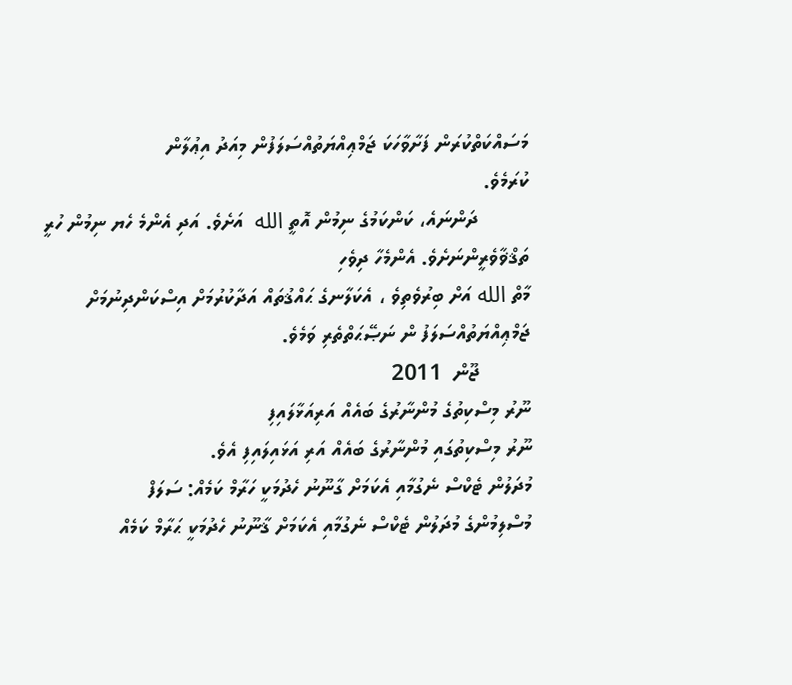މަސައްކަތްކުރަން ފަށާވާހަކަ ޖަމްޢިއްޔަތުއްސަލަފުން މިއަދު އިޢުލާން
ކުރަމެވެ.
         ދަންނައެ، ކަންކަމުގެ ނިމުން އޮތީ الله  އަށެވެ. އަދި އެންމެ ހެޔ ނިމުން ހުރީ ތަޤްޥާވެރީންނަށެވެ. އެންމެހާ ދިވެހި
މާތް الله އަށް ބިރުވެތިވެ ، އެކަލާނގެ ޙައްޤުތައް އަދާކުރުމަށް އިސްކަންދިނުމަށް ޖަމްޢިއްޔަތުއްސަލަފު ން ނަޞޭޙަތްތެރި ވަމެވެ.
         ޖޫން  2011
ނޫރު މިސްކިތުގެ މުންނާރުގެ ބައެއް އަރިއަޅާލައިފި
ނޫރު މިސްކިތުގައި މުންނާރުގެ ބައެއް އަރި އަޅައިލައިފި އެވެ.
މުދަލުން ޓެކްސް ނެގުމާއި އެކަމަށް ގާނޫނު ހެދުމަކީ ހަރާމް ކަމެއް: ސަލަފް
މުސްލިމުންގެ މުދަލުން ޓެކްސް ނެގުމާއި އެކަމަށް ޤާނޫނު ހެދުމަކީ ޙަރާމް ކަމެއް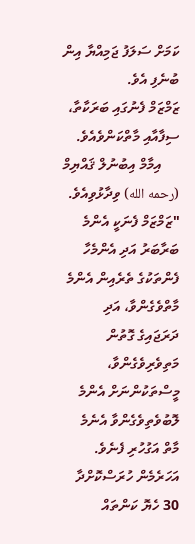ކަމަށް ސަލަފު ޖަމިއްޔާ އިން ބުނެފި އެވެ.
ޒަމްޒަމް ފެނުގައި ބަރަކާތާ، ސިފާއާއި މާތްކަންވެއެވެ.
     އިމާމް އިބުނުލް ޤައްޔިމް (رحمه الله) ވިދާޅުވިއެވެ. "ޒަމްޒަމް ފެނަކީ އެންމެ ބަރާބަރު އަދި އެންމެހާ ފެންތަކުގެ ތެރެއިން އެންމެ މާތްވެގެންވާ، އަދި ދަރަޖައިގެ ގޮތުން މަތިވެރިވެގެންވާ، މީސްތަކުންނަށް އެންމެ ލޮބުވެތިވެގެންވާ އެނެމެ މާތް އަގުހުރި ފެނެވެ.
އަހަރެމެން ހުރަސްކޮށްދާ 30 ހެޔޮ ކަންތައް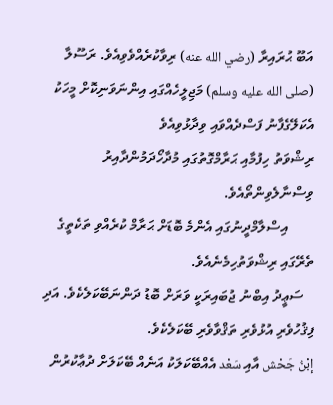އަބޫ ޙުރައިރާ (رضي الله عنه) ރިވާކުރެއްވެވިއެވެ. ރަސޫލާ (صلى الله عليه وسلم) މަޖިލީހެއްގައި އިންނަވަނިކޮށް މީހަކު އެކަލޭގެފާނު ފަސްދެއްވައި ވިދާޅުވިއެވެ
ރިޝްވަތު ހިފުމާއި ޙަރާމްގޮތުގައި މުދާހޯދަމުންދާއިރު ވިސްނާލެވިންތޯއެވެ.
       އިސްލާމްދީނުގައި އެންމެ ބޮޑަށް ޙަރާމް ކުރެއްވި ތަކެތީގެ ތެރޭގައި ރިޝްވަތުހިމެނެއެވެ.
   ސަޢީދު އިބްނު ޖުބައިރަކީ ވަރަށް ބޮޑު ދަންނަބޭކަލެކެވެ. އަދި ފިޤުހުވެރި އުޅުވެރި ތަޤްވާވެރި ބޭކަލެކެވެ.
إبْنُ جَحْش އާއި سَعْد އެއްބޭކަލަކު އަނެއް ބޭކަލަށް ދުޢާކުރުން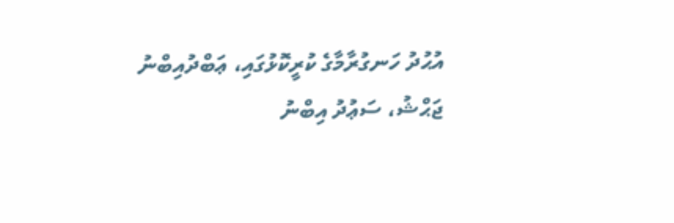އުޙުދު ހަނގުރާމާގެ ކުރީކޮޅުގައި، ޢަބްދުއިބްނު ޖަޙްޝު، ސަޢުދު އިބްނު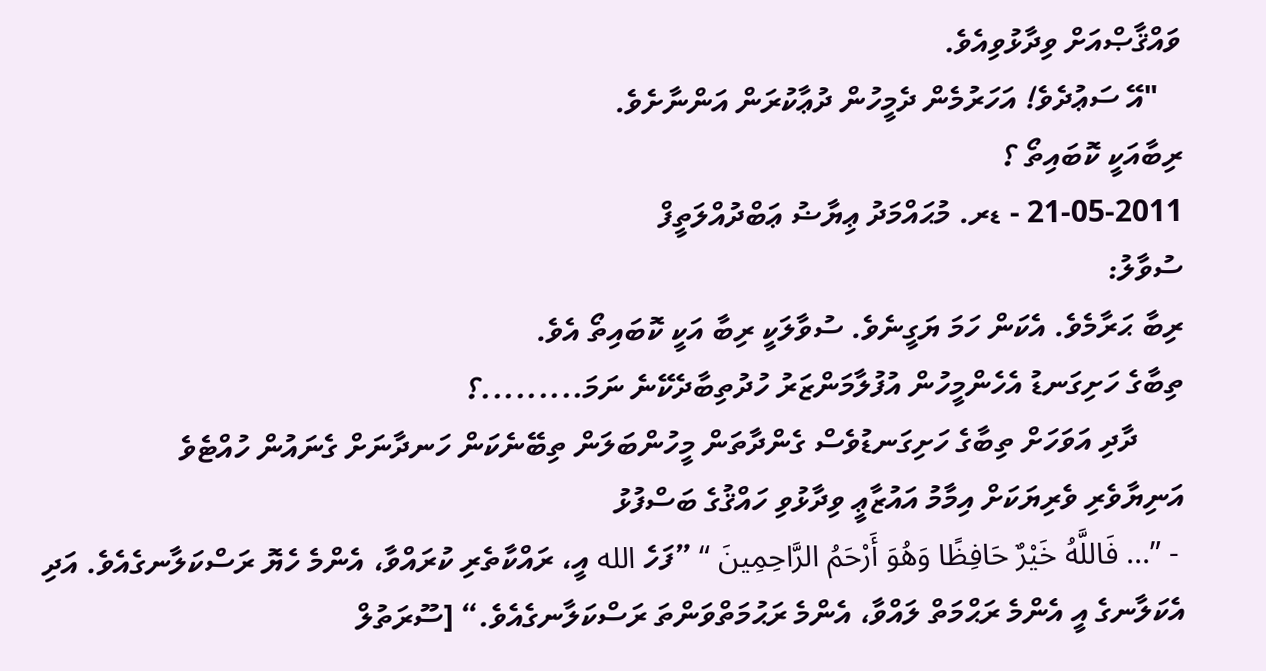ވައްޤާޞްއަށް ވިދާޅުވިއެވެ.
   "އޭ ސަޢުދެވެ! އަހަރުމެން ދެމީހުން ދުޢާކުރަން އަންނާށެވެ.
ރިބާއަކީ ކޮބައިތޯ ؟
21-05-2011 - ޑރ. މުޙައްމަދު ޢިޔާޟު ޢަބްދުއްލަތީފް
ސުވާލު:
ރިބާ ޙަރާމެވެ. އެކަން ހަމަ ޔަގީނެވެ. ސުވާލަކީ ރިބާ އަކީ ކޮބައިތޯ އެވެ.
ތިބާގެ ހަށިގަނޑު އެހެންމީހުން އުފުލާމަންޒަރު ހުދުތިބާދެކޭނެ ނަމަ.........؟
      ދާދި އަވަހަށް ތިބާގެ ހަށިގަނޑުވެސް ގެންދާތަން މީހުންބަލަން ތިބޭނެކަން ހަނދާނަށް ގެނައުން ހުއްޓެވެ
އަނިޔާވެރި ވެރިޔަކަށް އިމާމު އައުޒާޢީ ވިދާޅުވި ހައްޤުގެ ބަސްފުޅު
 - ”... فَاللَّهُ خَيْرٌ حَافِظًا وَهُوَ أَرْحَمُ الرَّاحِمِينَ “ ”ފަހެ الله އީ، ރައްކާތެރި ކުރައްވާ، އެންމެ ހެޔޮ ރަސްކަލާނގެއެވެ. އަދި އެކަލާނގެ އީ އެންމެ ރަޙްމަތް ލައްވާ، އެންމެ ރަޙުމަތްވަންތަ ރަސްކަލާނގެއެވެ.“ [ސޫރަތުލް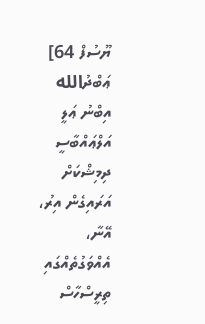ޔޫސުފް 64]
ޢަބްދުالله އިބްނު ޢަލީ އަލްޢައްބާސީ ދިމިޝްކަށް އަރައިގެން އިރު، އޭނާ، އެއްވަގުތެއްގައި ތިރީސްހާސް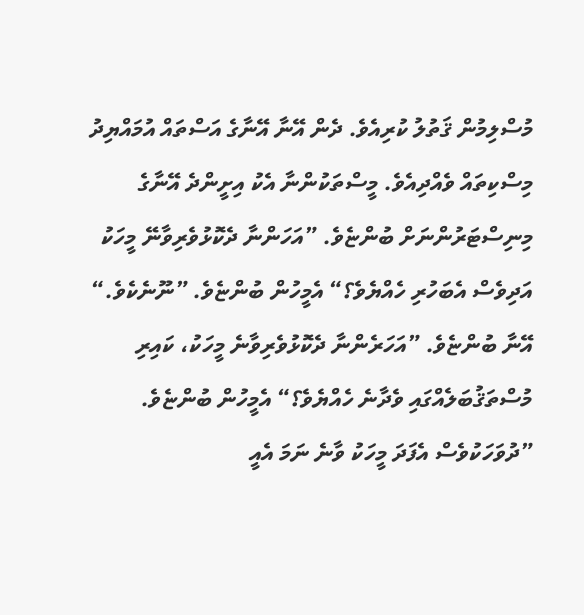މުސްލިމުން ޤަތުލު ކުރިއެވެ. ދެން އޭނާ އޭނާގެ އަސްތައް އުމައްޔިދު މިސްކިތައް ވެއްދިއެވެ. މީސްތަކުންނާ އެކު އިށީންދެ އޭނާގެ މިނިސްޓަރުންނަށް ބުންޏެވެ. ”އަހަންނާ ދެކޮޅުވެރިވާނޭ މީހަކު އަދިވެސް އެބަހުރި ހެއްޔެވެ؟“ އެމީހުން ބުންޏެވެ. ”ނޫނެކެވެ.“ އޭނާ ބުންޏެވެ. ”އަހަރެންނާ ދެކޮޅުވެރިވާނެ މީހަކު، ކައިރި މުސްތަޤުބަލެއްގައި ވެދާނެ ހެއްޔެވެ؟“ އެމީހުން ބުންޏެވެ. ”ދުވަހަކުވެސް އެފަދަ މީހަކު ވާނެ ނަމަ އެއީ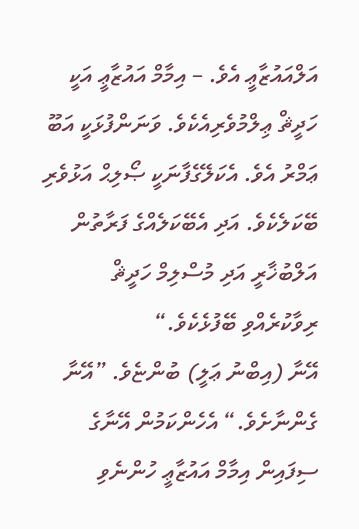އަލްއައުޒާޢީ އެވެ. – އިމާމް އައުޒާޢީ އަކީ ހަދީޘް ޢިލްމުވެރިއެކެވެ. ވަނަންފުޅަކީ އަބޫ ޢަމްރު އެވެ. އެކަލޭގެފާނަކީ ޞޯލިޙް އަޅުވެރި ބޭކަލެކެވެ. އަދި އެބޭކަލެއްގެ ފަރާތުން އަލްބުޚާރީ އަދި މުސްލިމް ހަދީޘް ރިވާކުރެއްވި ބޭފުޅެކެވެ.“
އޭނާ (އިބްނު ޢަލީ) ބުންޏެވެ. ”އޭނާ ގެންނާށެވެ.“ އެހެންކަމުން އޭނާގެ ސިފައިން އިމާމް އައުޒާޢީ ހުންނެވި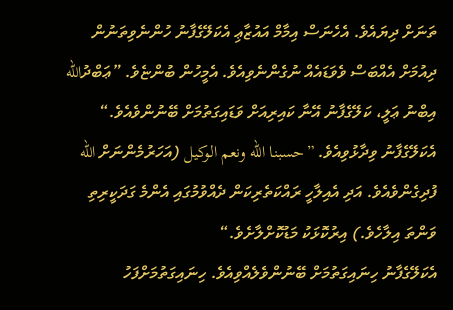ތަނަށް ދިޔައެވެ. އެހެނަސް އިމާމް އައުޒާޢި އެކަލޭގެފާނު ހުންނެވިތަނުން ދިއުމަށް އެއްބަސް ވެވަޑައެއް ނުގެންނެވިއެވެ. އެމީހުން ބުންޏެވެ. ”ޢަބްދުالله އިބްނު ޢަލީ، ކަލޭގެފާނު އޭނާ ކައިރިއަށް ވަޑައިގަތުމަށް ބޭނުންވެއެވެ.“ އެކަލޭގެފާނު ވިދާޅުވިއެވެ. ”حسبنا الله ونعم الوكيل (އަހަރުމެންނަށް الله ފުދިގެންވެއެވެ. އަދި އެއިލާހީ ރައްކަތެރިކަން ދެއްވުމުގައި އެންމެ ގަދަކީރިތި ވަންތަ އިލާހެވެ.) އިރުކޮޅަކު މަޑުކޮށްލާށެވެ.“
އެކަލޭގެފާނު ހިނައިގަތުމަށް ބޭނުންވެލެއްވިއެވެ. ހިނައިގަތުމަށްފަހު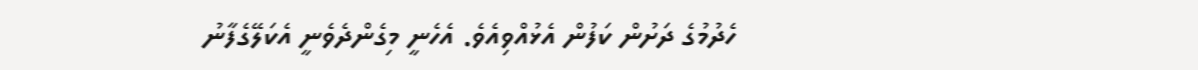ހެދުމުގެ ދަށުން ކަފުން އެޅުއްވިއެވެ. އެހެނީ މިގެންދެވެނީ އެކަލޭގެފާނު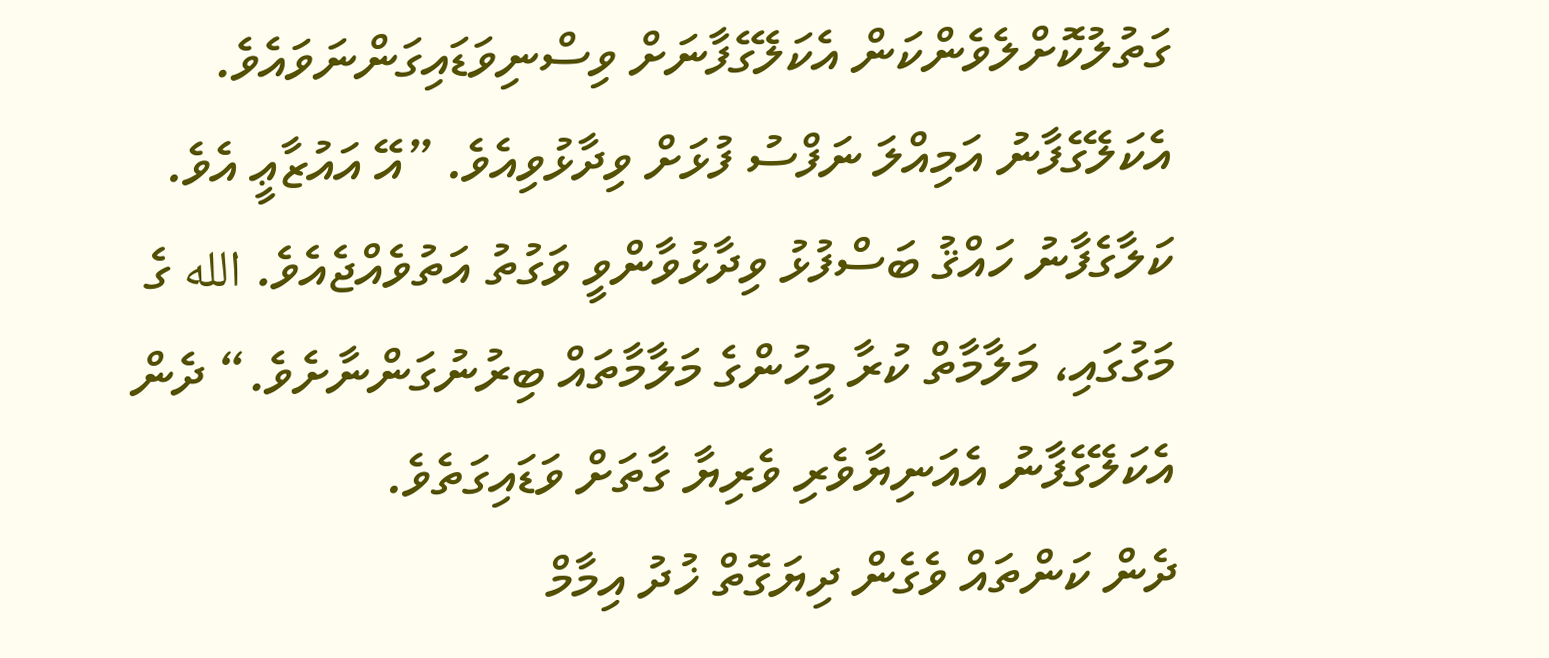ގަތުލުކޮށްލެވެންކަން އެކަލޭގެފާނަށް ވިސްނިވަޑައިގަންނަވައެވެ. އެކަލޭގެފާނު އަމިއްލަ ނަފްސު ފުޅަށް ވިދާޅުވިއެވެ. ”އޭ އައުޒާޢީ އެވެ. ކަލާގެފާނު ހައްޤު ބަސްފުޅު ވިދާޅުވާންވީ ވަގުތު އަތުވެއްޖެއެވެ. الله ގެ މަގުގައި، މަލާމާތް ކުރާ މީހުންގެ މަލާމާތައް ބިރުނުގަންނާށެވެ.“ ދެން އެކަލޭގެފާނު އެއަނިޔާވެރި ވެރިޔާ ގާތަށް ވަޑައިގަތެވެ.
ދެން ކަންތައް ވެގެން ދިޔަގޮތް ޚުދު އިމާމް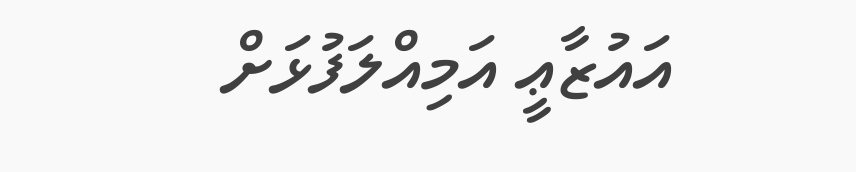އައުޒާޢީ އަމިއްލަފުޅަށް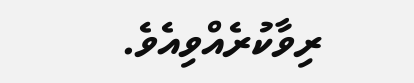ރިވާކުރެއްވިއެވެ.